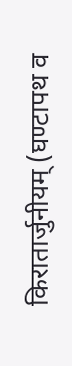किरातार्जुनीयम् (घण्टापथ व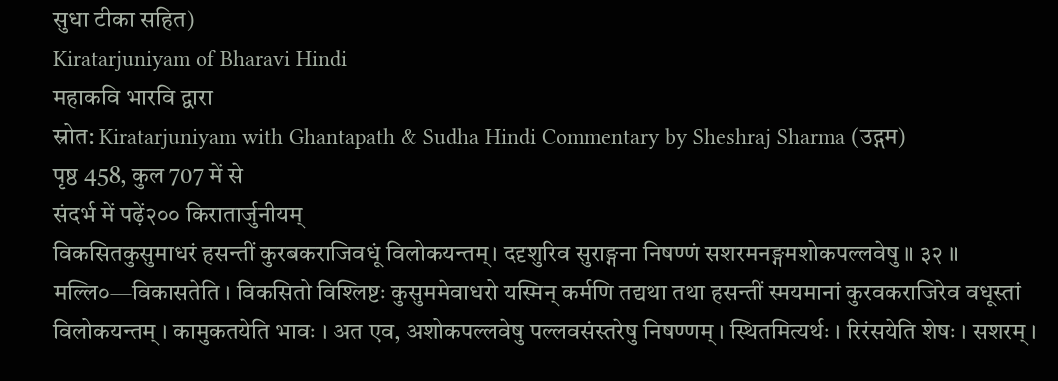सुधा टीका सहित)
Kiratarjuniyam of Bharavi Hindi
महाकवि भारवि द्वारा
स्रोत: Kiratarjuniyam with Ghantapath & Sudha Hindi Commentary by Sheshraj Sharma (उद्गम)
पृष्ठ 458, कुल 707 में से
संदर्भ में पढ़ें२०० किरातार्जुनीयम्
विकसितकुसुमाधरं हसन्तीं कुरबकराजिवधूं विलोकयन्तम्। ददृशुरिव सुराङ्गना निषण्णं सशरमनङ्गमशोकपल्लवेषु ॥ ३२ ॥
मल्लि०—विकासतेति । विकसितो विश्लिष्टः कुसुममेवाधरो यस्मिन् कर्मणि तद्यथा तथा हसन्तीं स्मयमानां कुरवकराजिरेव वधूस्तां विलोकयन्तम् । कामुकतयेति भावः । अत एव, अशोकपल्लवेषु पल्लवसंस्तरेषु निषण्णम् । स्थितमित्यर्थः । रिरंसयेति शेषः । सशरम् ।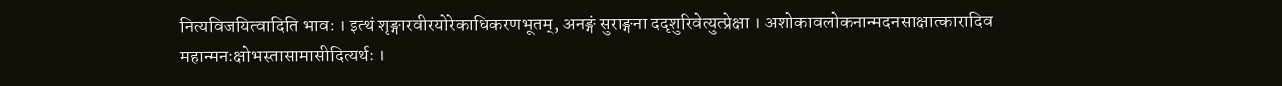नित्यविजयित्वादिति भावः । इत्थं शृङ्गारवीरयोरेकाधिकरणभूतम्, अनङ्गं सुराङ्गना ददृशुरिवेत्युत्प्रेक्षा । अशोकावलोकनान्मदनसाक्षात्कारादिव महान्मनःक्षोभस्तासामासीदित्यर्थः ।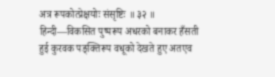अत्र रूपकोत्प्रेक्षयोः संसृष्टिः ॥ ३२ ॥
हिन्दी—विकसित पुष्परूप अधरको बनाकर हँसती हुई कुरवक पङ्क्तिरूप वधूको देखते हुए अतएव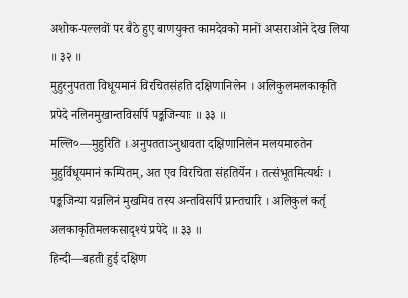अशोक-पल्लवों पर बैठे हुए बाणयुक्त कामदेवको मानों अप्सराओने देख लिया ॥ ३२ ॥
मुहुरनुपतता विधूयमानं विरचितसंहति दक्षिणानिलेन । अलिकुलमलकाकृति प्रपेदे नलिनमुखान्तविसर्पि पङ्कजिन्याः ॥ ३३ ॥
मल्लि०—मुहुरिति । अनुपतताऽनुधावता दक्षिणानिलेन मलयमारुतेन मुहुर्विधूयमानं कम्पितम्, अत एव विरचिता संहतिर्येन । तत्संभूतमित्यर्थः । पङ्कजिन्या यन्नलिनं मुखमिव तस्य अन्तविसर्पि प्रान्तचारि । अलिकुलं कर्तृ अलकाकृतिमलकसादृश्यं प्रपेदे ॥ ३३ ॥
हिन्दी—बहती हुई दक्षिण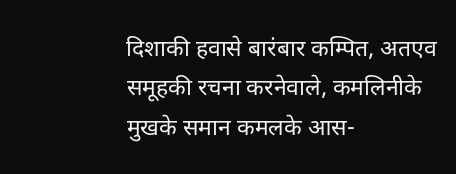दिशाकी हवासे बारंबार कम्पित, अतएव समूहकी रचना करनेवाले, कमलिनीके मुखके समान कमलके आस-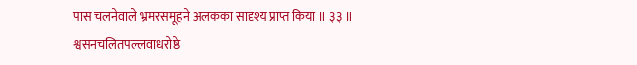पास चलनेवाले भ्रमरसमूहने अलकका सादृश्य प्राप्त किया ॥ ३३ ॥
श्वसनचलितपल्लवाधरोष्ठे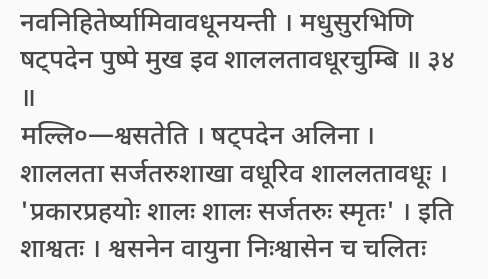नवनिहितेर्ष्यामिवावधूनयन्ती । मधुसुरभिणि षट्पदेन पुष्पे मुख इव शाललतावधूरचुम्बि ॥ ३४ ॥
मल्लि०—श्वसतेति । षट्पदेन अलिना । शाललता सर्जतरुशाखा वधूरिव शाललतावधूः । 'प्रकारप्रहयोः शालः शालः सर्जतरुः स्मृतः' । इति शाश्वतः । श्वसनेन वायुना निःश्वासेन च चलितः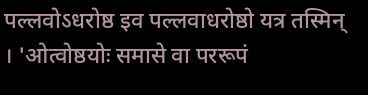पल्लवोऽधरोष्ठ इव पल्लवाधरोष्ठो यत्र तस्मिन् । 'ओत्वोष्ठयोः समासे वा पररूपं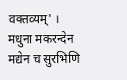वक्तव्यम्' । मधुना मकरन्देन मद्येन च सुरभिणि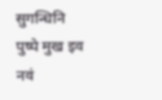सुगन्धिनि पुष्पे मुख इव नवं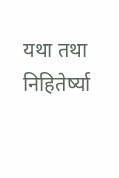यथा तथा निहितेर्ष्या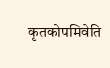कृतकोपमिवेति